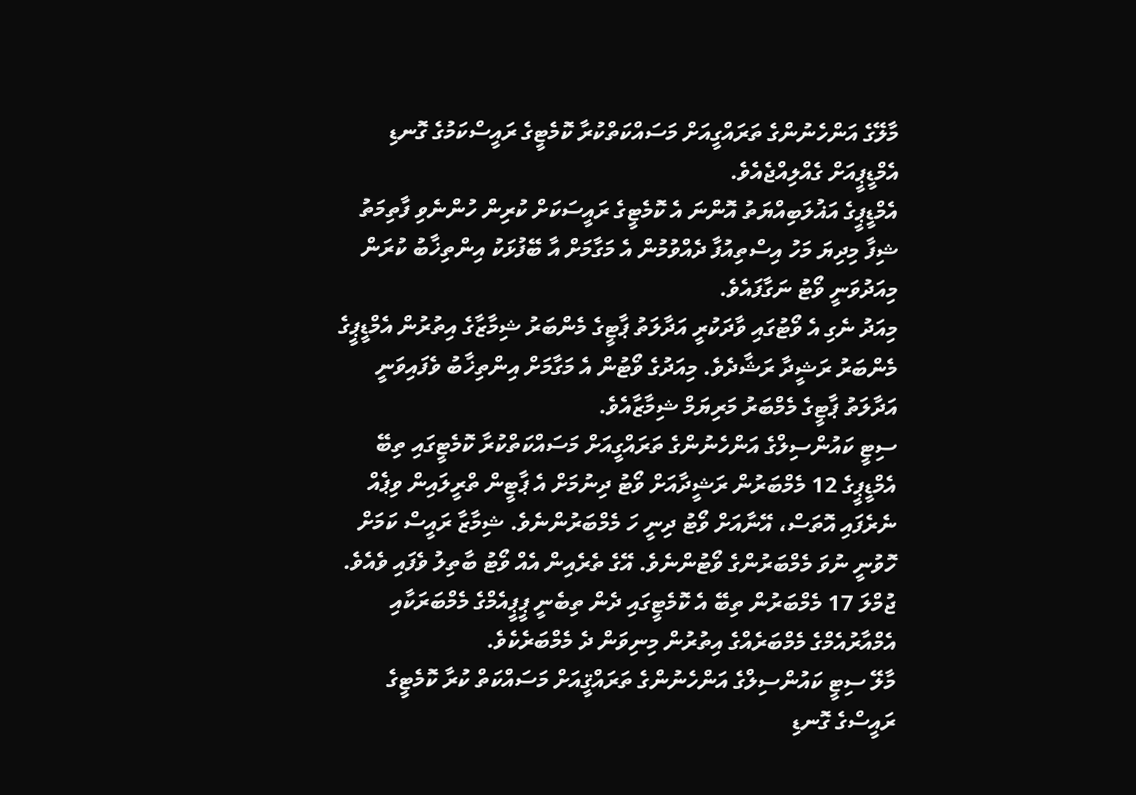މާލޭގެ އަންހެނުންގެ ތަރައްގީއަށް މަސައްކަތްކުރާ ކޮމެޓީގެ ރައީސްކަމުގެ ގޮނޑި އެމްޑީޕީއަށް ގެއްލިއްޖެއެވެ.
އެމްޑީޕީގެ އަޣުލަބިއްޔަތު އޮންނަ އެ ކޮމެޓީގެ ރައީސަކަށް ކުރިން ހުންނެވި ފާތިމަތު ޝިފާ މިދިޔަ މަހު އިސްތިއުފާ ދެއްވުމުން އެ މަގާމަށް އާ ބޭފުޅަކު އިންތިޚާބު ކުރަން މިއަދުވަނީ ވޯޓު ނަގާފައެވެ.
މިއަދު ނެގި އެ ވޯޓުގައި ވާދަކުރީ އަދާލަތު ޕާޓީގެ މެންބަރު ޝިމާޒާގެ އިތުރުން އެމްޑީޕީގެ މެންބަރު ރަޝީދާ ރަޝާދެވެ. މިއަދުގެ ވޯޓުން އެ މަގާމަށް އިންތިޚާބު ވެފައިވަނީ އަދާލަތު ޕާޓީގެ މެމްބަރު މަރިޔަމް ޝިމާޒާއެވެ.
ސިޓީ ކައުންސިލްގެ އަންހެނުންގެ ތަރައްގީއަށް މަސައްކަތްކުރާ ކޮމެޓީގައި ތިބޭ އެމްޑީޕީގެ 12 މެމްބަރުން ރަޝީދާއަށް ވޯޓު ދިނުމަށް އެ ޕާޓީން ތްރީލައިން ވިޕެއް ނެރެފައި އޮތަސް، އޭނާއަށް ވޯޓު ދިނީ ހަ މެމްބަރުންނެވެ. ޝިމާޒާ ރައީސް ކަމަށް ހޮވުނީ ނުވަ މެމްބަރުންގެ ވޯޓުންނެވެ. އޭގެ ތެރެއިން އެއް ވޯޓު ބާތިލު ވެފައި ވެއެވެ.
ޖުމްލަ 17 މެމްބަރުން ތިބޭ އެ ކޮމެޓީގައި ދެން ތިބެނީ ޕީޕީއެމްގެ މެމްބަރަކާއި އެމްއާރުއެމްގެ މެމްބަރެއްގެ އިތުރުން މިނިވަން ދެ މެމްބަރެކެވެ.
މާލޭ ސިޓީ ކައުންސިލްގެ އަންހެނުންގެ ތަރައްޤީއަށް މަސައްކަތް ކުރާ ކޮމެޓީގެ ރައީސްގެ ގޮނޑި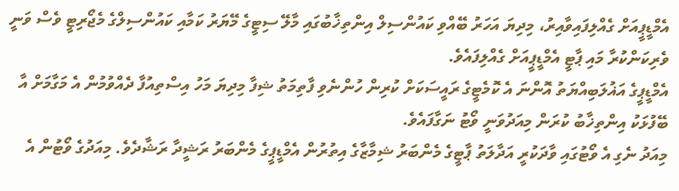އެމްޑީޕީއަށް ގެއްލިފައިވާއިރު، މިދިޔަ އަހަރު ބޭއްވި ކައުންސިލް އިންތިޚާބުގައި މާލޭ ސިޓީގެ މޭޔަރު ކަމާއި ކައުންސިލްގެ މެޖޯރިޓީ ވެސް ވަނީ ވެރިކަންކުރާ މައި ޕާޓީ އެމްޑީޕީއަށް ގެއްލިފައެވެ.
އެމްޑީޕީގެ އަޣުލަބިއްޔަތު އޮންނަ އެ ކޮމެޓީގެ ރައީސަކަށް ކުރިން ހުންނެވި ފާތިމަތު ޝިފާ މިދިޔަ މަހު އިސްތިއުފާ ދެއްވުމުން އެ މަގާމަށް އާ ބޭފުޅަކު އިންތިޚާބު ކުރަން މިއަދުވަނީ ވޯޓު ނަގާފައެވެ.
މިއަދު ނެގި އެ ވޯޓުގައި ވާދަކުރީ އަދާލަތު ޕާޓީގެ މެންބަރު ޝިމާޒާގެ އިތުރުން އެމްޑީޕީގެ މެންބަރު ރަޝީދާ ރަޝާދެވެ. މިއަދުގެ ވޯޓުން އެ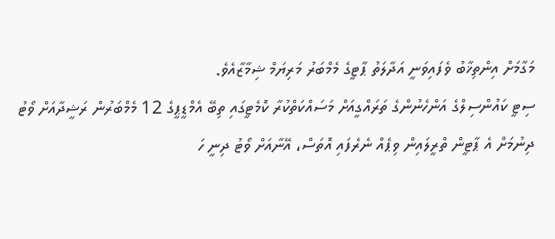މަގާމަށް އިންތިޚާބު ވެފައިވަނީ އަދާލަތު ޕާޓީގެ މެމްބަރު މަރިޔަމް ޝިމާޒާއެވެ.
ސިޓީ ކައުންސިލްގެ އަންހެނުންގެ ތަރައްގީއަށް މަސައްކަތްކުރާ ކޮމެޓީގައި ތިބޭ އެމްޑީޕީގެ 12 މެމްބަރުން ރަޝީދާއަށް ވޯޓު ދިނުމަށް އެ ޕާޓީން ތްރީލައިން ވިޕެއް ނެރެފައި އޮތަސް، އޭނާއަށް ވޯޓު ދިނީ ހަ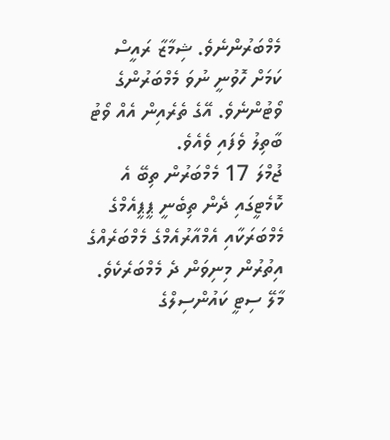މެމްބަރުންނެވެ. ޝިމާޒާ ރައީސް ކަމަށް ހޮވުނީ ނުވަ މެމްބަރުންގެ ވޯޓުންނެވެ. އޭގެ ތެރެއިން އެއް ވޯޓު ބާތިލު ވެފައި ވެއެވެ.
ޖުމްލަ 17 މެމްބަރުން ތިބޭ އެ ކޮމެޓީގައި ދެން ތިބެނީ ޕީޕީއެމްގެ މެމްބަރަކާއި އެމްއާރުއެމްގެ މެމްބަރެއްގެ އިތުރުން މިނިވަން ދެ މެމްބަރެކެވެ.
މާލޭ ސިޓީ ކައުންސިލްގެ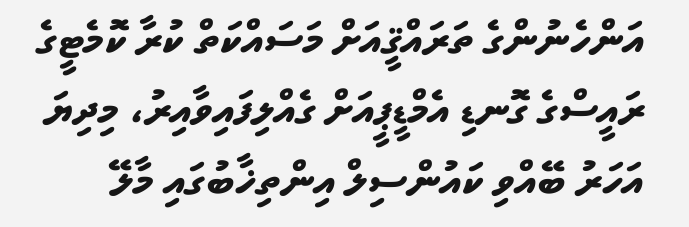އަންހެނުންގެ ތަރައްޤީއަށް މަސައްކަތް ކުރާ ކޮމެޓީގެ ރައީސްގެ ގޮނޑި އެމްޑީޕީއަށް ގެއްލިފައިވާއިރު، މިދިޔަ އަހަރު ބޭއްވި ކައުންސިލް އިންތިޚާބުގައި މާލޭ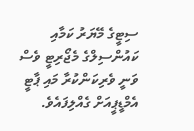ސިޓީގެ މޭޔަރު ކަމާއި ކައުންސިލްގެ މެޖޯރިޓީ ވެސް ވަނީ ވެރިކަންކުރާ މައި ޕާޓީ އެމްޑީޕީއަށް ގެއްލިފައެވެ.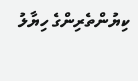ކިޔުންތެރިންގެ ހިޔާލު